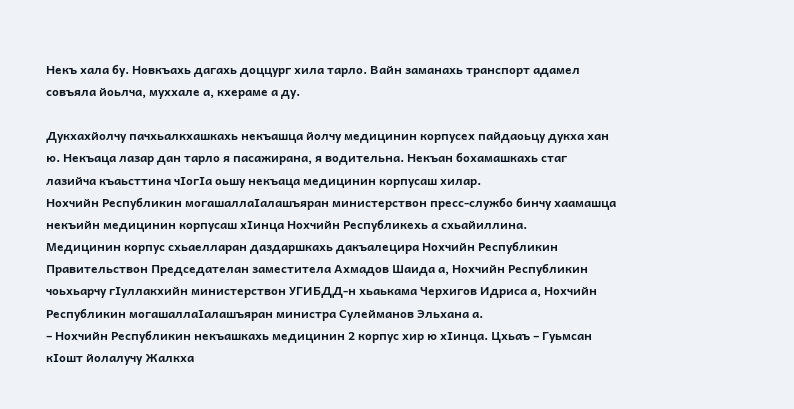Некъ хала бу. Новкъахь дагахь доццург хила тарло. Вайн заманахь транспорт адамел совъяла йоьлча, муххале а, кхераме а ду.

Дукхахйолчу пачхьалкхашкахь некъашца йолчу медицинин корпусех пайдаоьцу дукха хан ю. Некъаца лазар дан тарло я пасажирана, я водительна. Некъан бохамашкахь стаг лазийча къаьсттина чIогIа оьшу некъаца медицинин корпусаш хилар.
Нохчийн Республикин могашаллаIалашъяран министерствон пресс-службо бинчу хаамашца некъийн медицинин корпусаш хIинца Нохчийн Республикехь а схьайиллина.
Медицинин корпус схьаелларан даздаршкахь дакъалецира Нохчийн Республикин Правительствон Председателан заместитела Ахмадов Шаида а, Нохчийн Республикин чоьхьарчу гIуллакхийн министерствон УГИБДД-н хьаькама Черхигов Идриса а, Нохчийн Республикин могашаллаIалашъяран министра Сулейманов Эльхана а.
– Нохчийн Республикин некъашкахь медицинин 2 корпус хир ю хIинца. Цхьаъ – Гуьмсан кIошт йолалучу Жалкха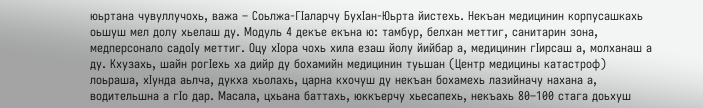юьртана чувуллучохь, важа – Соьлжа-ГIаларчу БухIан-Юьрта йистехь. Некъан медицинин корпусашкахь оьшуш мел долу хьелаш ду. Модуль 4 декъе екъна ю: тамбур, белхан меттиг, санитарин зона, медперсонало садоIу меттиг. Оцу хIора чохь хила езаш йолу йийбар а, медицинин гIирсаш а, молханаш а ду. Кхузахь, шайн рогIехь ха дийр ду бохамийн медицинин туьшан (Центр медицины катастроф) лоьраша, хIунда аьлча, дукха хьолахь, царна кхочуш ду некъан бохамехь лазийначу нахана а, водительшна а гIо дар. Масала, цхьана баттахь, юккъерчу хьесапехь, некъахь 80–100 стага доьхуш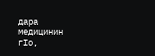дара медицинин гIо,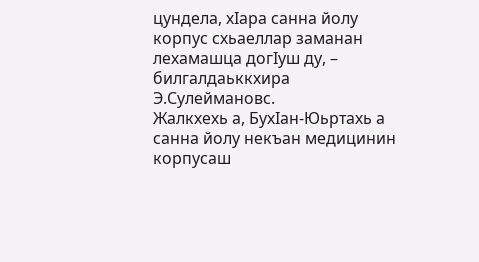цундела, хIара санна йолу корпус схьаеллар заманан лехамашца догIуш ду, – билгалдаьккхира Э.Сулеймановс.
Жалкхехь а, БухIан-Юьртахь а санна йолу некъан медицинин корпусаш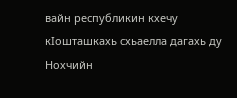вайн республикин кхечу кIошташкахь схьаелла дагахь ду Нохчийн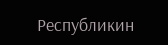Республикин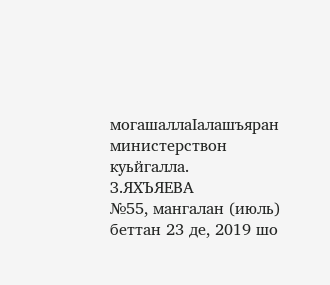могашаллаIалашъяран министерствон куьйгалла.
З.ЯХЪЯЕВА
№55, мангалан (июль) беттан 23 де, 2019 шо